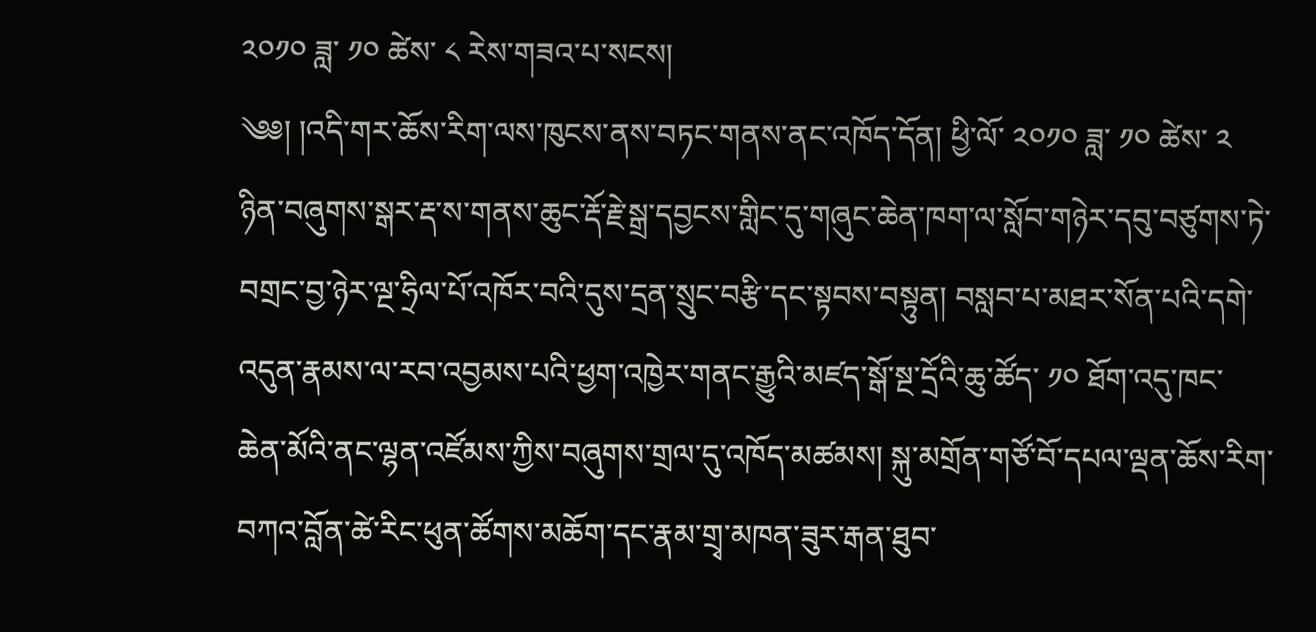༢༠༡༠ ཟླ་ ༡༠ ཚེས་ ༨ རེས་གཟའ་པ་སངས།
༄༅། །འདི་གར་ཆོས་རིག་ལས་ཁུངས་ནས་བཏང་གནས་ནང་འཁོད་དོན། ཕྱི་ལོ་ ༢༠༡༠ ཟླ་ ༡༠ ཚེས་ ༢ ཉིན་བཞུགས་སྒར་རྡ་ས་གནས་ཆུང་རྡོ་རྗེ་སྒྲ་དབྱངས་གླིང་དུ་གཞུང་ཆེན་ཁག་ལ་སློབ་གཉེར་དབུ་བཙུགས་ཏེ་བགྲང་བྱ་ཉེར་ལྔ་ཧྲིལ་པོ་འཁོར་བའི་དུས་དྲན་སྲུང་བརྩི་དང་སྟབས་བསྟུན། བསླབ་པ་མཐར་སོན་པའི་དགེ་འདུན་རྣམས་ལ་རབ་འབྱམས་པའི་ཕྱག་འཁྱེར་གནང་རྒྱུའི་མཛད་སྒོ་སྔ་དྲོའི་ཆུ་ཚོད་ ༡༠ ཐོག་འདུ་ཁང་ཆེན་མོའི་ནང་ལྷན་འཛོམས་ཀྱིས་བཞུགས་གྲལ་དུ་འཁོད་མཚམས། སྐུ་མགྲོན་གཙོ་བོ་དཔལ་ལྡན་ཆོས་རིག་བཀའ་བློན་ཚེ་རིང་ཕུན་ཚོགས་མཆོག་དང་རྣམ་གྲྭ་མཁན་ཟུར་རྒན་ཐུབ་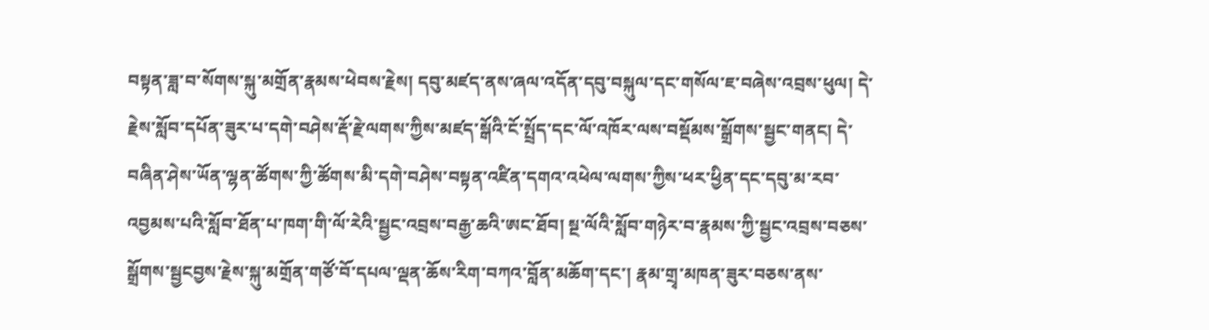བསྟན་ཟླ་བ་སོགས་སྐུ་མགྲོན་རྣམས་ཕེབས་རྗེས། དབུ་མཛད་ནས་ཞལ་འདོན་དབུ་བསྐུལ་དང་གསོལ་ཇ་བཞེས་འབྲས་ཕུལ། དེ་རྗེས་སློབ་དཔོན་ཟུར་པ་དགེ་བཤེས་རྡོ་རྗེ་ལགས་ཀྱིས་མཛད་སྒོའི་ངོ་སྤྲོད་དང་ལོ་འཁོར་ལས་བསྡོམས་སྒྲོགས་སྦྱང་གནང། དེ་བཞིན་ཤེས་ཡོན་ལྷན་ཚོགས་ཀྱི་ཚོགས་མི་དགེ་བཤེས་བསྟན་འཛིན་དགའ་འཕེལ་ལགས་ཀྱིས་ཕར་ཕྱིན་དང་དབུ་མ་རབ་འབྱམས་པའི་སློབ་ཐོན་པ་ཁག་གི་ལོ་རེའི་སྦྱང་འབྲས་བརྒྱ་ཆའི་ཨང་ཐོབ། སྔ་ལོའི་སློབ་གཉེར་བ་རྣམས་ཀྱི་སྦྱང་འབྲས་བཅས་སྒྲོགས་སྦྱངབྱས་རྗེས་སྐུ་མགྲོན་གཙོ་བོ་དཔལ་ལྡན་ཆོས་རིག་བཀའ་བློན་མཆོག་དང་། རྣམ་གྲྭ་མཁན་ཟུར་བཅས་ནས་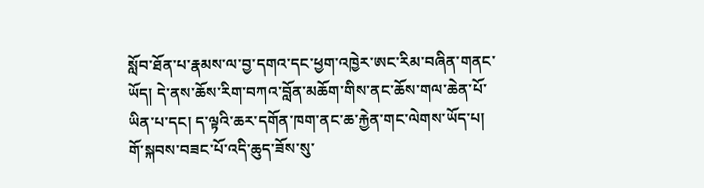སློབ་ཐོན་པ་རྣམས་ལ་བྱ་དགའ་དང་ཕྱག་འཁྱེར་ཨང་རིམ་བཞིན་གནང་ཡོད། དེ་ནས་ཆོས་རིག་བཀའ་བློན་མཆོག་གིས་ནང་ཆོས་གལ་ཆེན་པོ་ཡིན་པ་དང། ད་ལྟའི་ཆར་དགོན་ཁག་ནང་ཆ་རྐྱེན་གང་ལེགས་ཡོད་པ། གོ་སྐབས་བཟང་པོ་འདི་ཆུད་ཟོས་སུ་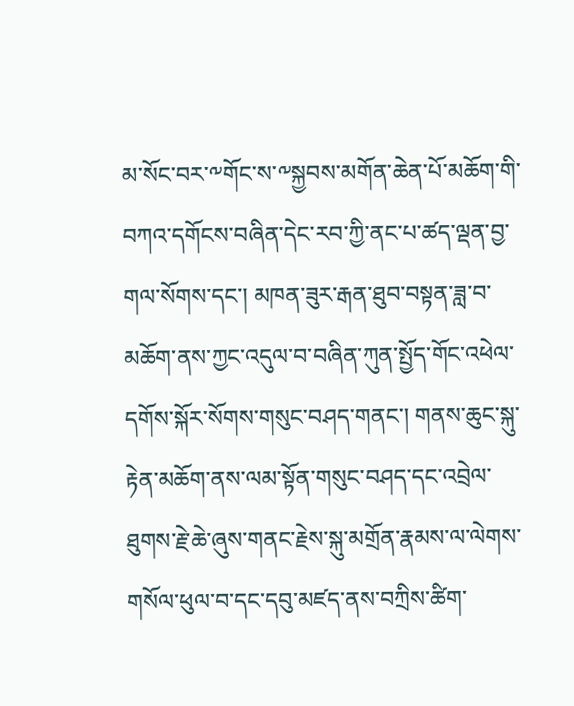མ་སོང་བར་༸གོང་ས་༸སྐྱབས་མགོན་ཆེན་པོ་མཆོག་གི་བཀའ་དགོངས་བཞིན་དེང་རབ་ཀྱི་ནང་པ་ཚད་ལྡན་བྱ་གལ་སོགས་དང་། མཁན་ཟུར་རྒན་ཐུབ་བསྟན་ཟླ་བ་མཆོག་ནས་ཀྱང་འདུལ་བ་བཞིན་ཀུན་སྤྱོད་གོང་འཕེལ་དགོས་སྐོར་སོགས་གསུང་བཤད་གནང་། གནས་ཆུང་སྐུ་རྟེན་མཆོག་ནས་ལམ་སྟོན་གསུང་བཤད་དང་འབྲེལ་ཐུགས་རྗེ་ཆེ་ཞུས་གནང་རྗེས་སྐུ་མགྲོན་རྣམས་ལ་ལེགས་གསོལ་ཕུལ་བ་དང་དབུ་མཛད་ནས་བཀྲིས་ཚིག་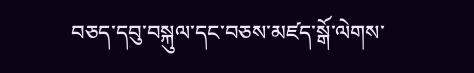བཅད་དབུ་བསྐུལ་དང་བཅས་མཛད་སྒོ་ལེགས་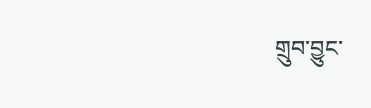གྲུབ་བྱུང་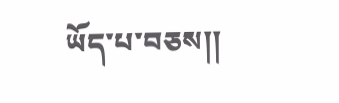ཡོད་པ་བཅས།།